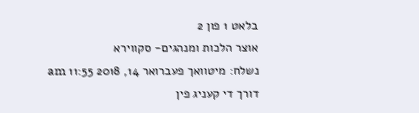בלאט 1 פון 2
אוצר הלכות ומנהגים- סקווירא
נשלח: מיטוואך פעברואר 14, 2018 11:55 am
דורך די קעניג פין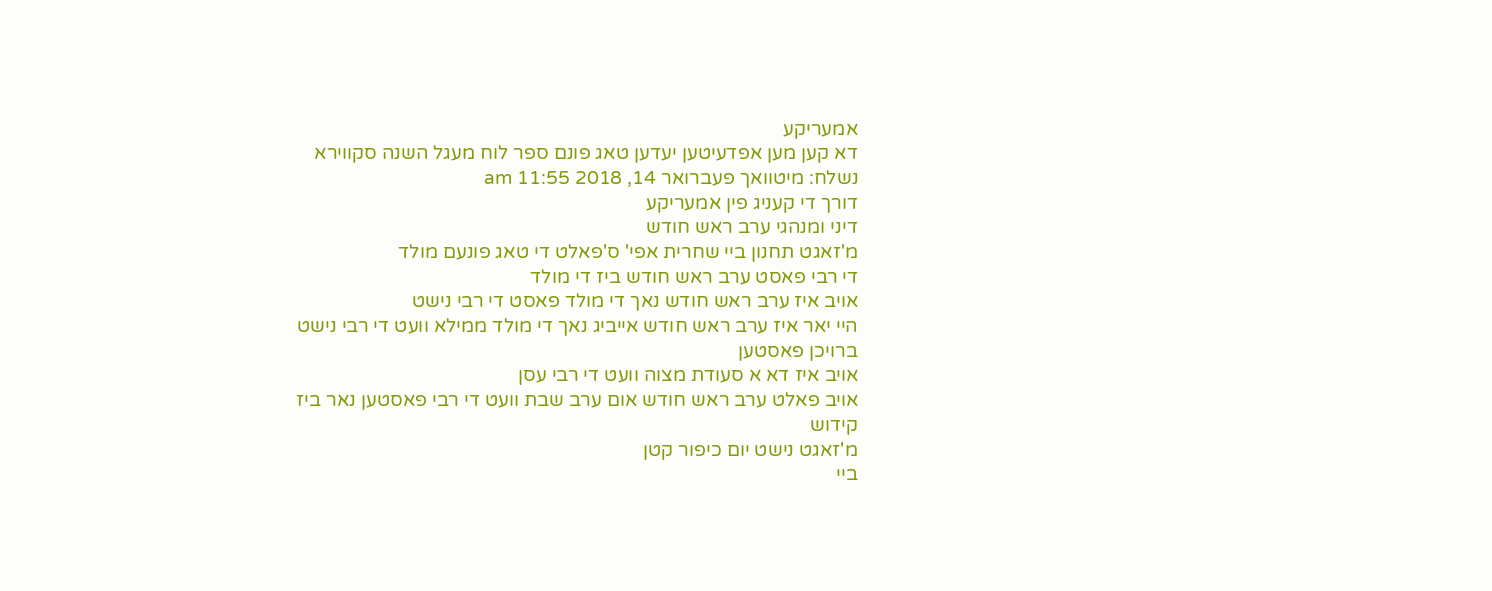אמעריקע
דא קען מען אפדעיטען יעדען טאג פונם ספר לוח מעגל השנה סקווירא
נשלח: מיטוואך פעברואר 14, 2018 11:55 am
דורך די קעניג פין אמעריקע
דיני ומנהגי ערב ראש חודש
מ'זאגט תחנון ביי שחרית אפי' ס'פאלט די טאג פונעם מולד
די רבי פאסט ערב ראש חודש ביז די מולד
אויב איז ערב ראש חודש נאך די מולד פאסט די רבי נישט
היי יאר איז ערב ראש חודש אייביג נאך די מולד ממילא וועט די רבי נישט ברויכן פאסטען
אויב איז דא א סעודת מצוה וועט די רבי עסן
אויב פאלט ערב ראש חודש אום ערב שבת וועט די רבי פאסטען נאר ביז קידוש
מ'זאגט נישט יום כיפור קטן
ביי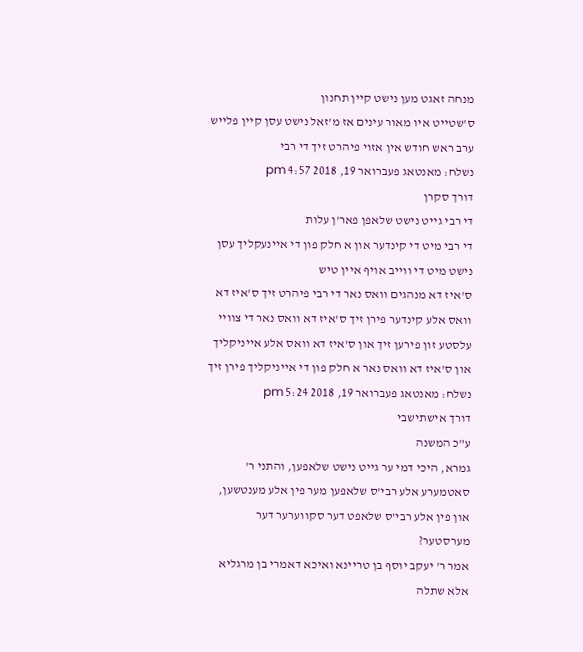מנחה זאגט מען נישט קיין תחנון
ס'שטייט איו מאור עינים אז מ'זאל נישט עסן קיין פלייש ערב ראש חודש אין אזוי פיהרט זיך די רבי
נשלח: מאנטאג פעברואר 19, 2018 4:57 pm
דורך סקרן
די רבי גייט נישט שלאפן פאר'ן עלות
די רבי מיט די קינדער און א חלק פון די איינעקליך עסן נישט מיט די ווייב אויף איין טיש
ס'איז דא מנהגים וואס נאר די רבי פיהרט זיך ס'איז דא וואס אלע קינדער פירן זיך ס'איז דא וואס נאר די צוויי עלסטע זון פירען זיך און ס'איז דא וואס אלע אייניקליך און ס'איז דא וואס נאר א חלק פון די אייניקליך פירן זיך
נשלח: מאנטאג פעברואר 19, 2018 5:24 pm
דורך אישתישבי
ע"כ המשנה
גמרא, היכי דמי ער גייט נישט שלאפען, והתני ר' סאטמערע אלע רבי'ס שלאפען מער פין אלע מענטשען, און פין אלע רבי'ס שלאפט דער סקווערער דער מערסטער?
אמר ר' יעקב יוסף בן טריינא ואיכא דאמרי בן מרגליא אלא שתלה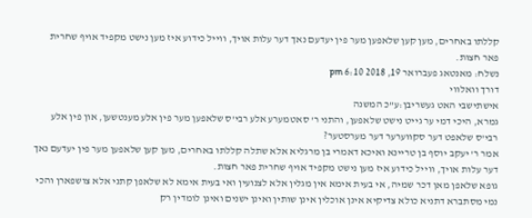קללתו באחרים, מען קען שלאפען מער פין יעדעם נאך דער עלות אויך, ווייל כידוע איז מען נישט מקפיד אויף שחרית פאר חצות.
נשלח: מאנטאג פעברואר 19, 2018 6:10 pm
דורך וואלווי
אישתישבי האט געשריבן:ע"כ המשנה
גמרא, היכי דמי ער גייט נישט שלאפען, והתני ר' סאטמערע אלע רבי'ס שלאפען מער פין אלע מענטשען, און פין אלע רבי'ס שלאפט דער סקווערער דער מערסטער?
אמר ר' יעקב יוסף בן טריינא ואיכא דאמרי בן מרגליא אלא שתלה קללתו באחרים, מען קען שלאפען מער פין יעדעם נאך דער עלות אויך, ווייל כידוע איז מען נישט מקפיד אויף שחרית פאר חצות.
גופא שלאפן מאן דכר שמיה, אי בעית אימא אין מגלין אלא לצנועין ואי בעית אימא לא שלאפן קתני אלא צושפארן והכי נמי מסתברא דתניא כולא צדיקיא אינן אוכלין אינן שותין ואינן ישנים ואינן לומדין רק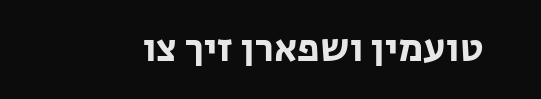טועמין ושפארן זיך צו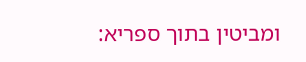ומביטין בתוך ספריא: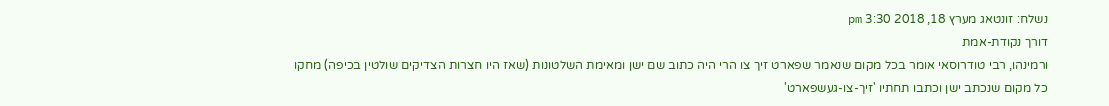נשלח: זונטאג מערץ 18, 2018 3:30 pm
דורך נקודת-אמת
ורמינהו, רבי טודרוסאי אומר בכל מקום שנאמר שפארט זיך צו הרי היה כתוב שם ישן ומאימת השלטונות (שאז היו חצרות הצדיקים שולטין בכיפה) מחקו כל מקום שנכתב ישן וכתבו תחתיו 'זיך-צו-געשפארט'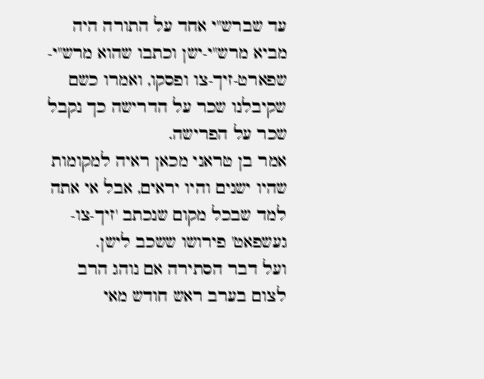עד שברש"י אחד על התורה היה מביא מרש"י-ישן וכתבו שהוא מרש"י-שפארט-זיך-צו ופסקו, ואמרו כשם שקיבלנו שכר על הדרישה כך נקבל שכר על הפרישה.
אמר בן טראני מכאן ראיה למקומות שהיו ישנים והיו יראים, אבל אי אתה למד שבכל מקום שנכתב 'זיך-צו-געשפאט' פירושו ששכב לישן.
ועל דבר הסתירה אם נוהג הרב לצום בערב ראש חודש מאי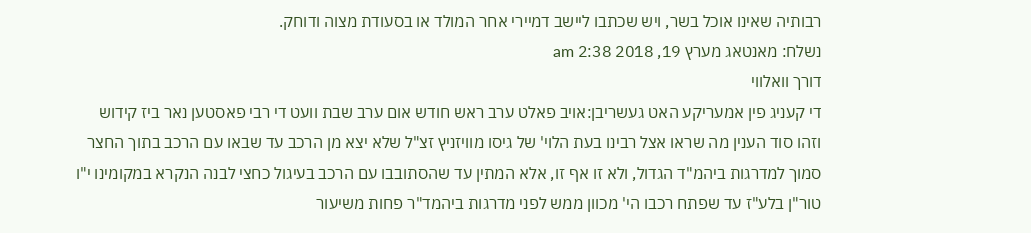רבותיה שאינו אוכל בשר, ויש שכתבו ליישב דמיירי אחר המולד או בסעודת מצוה ודוחק.
נשלח: מאנטאג מערץ 19, 2018 2:38 am
דורך וואלווי
די קעניג פין אמעריקע האט געשריבן:אויב פאלט ערב ראש חודש אום ערב שבת וועט די רבי פאסטען נאר ביז קידוש
וזהו סוד הענין מה שראו אצל רבינו בעת הלוי' של גיסו מוויזניץ זצ"ל שלא יצא מן הרכב עד שבאו עם הרכב בתוך החצר סמוך למדרגות ביהמ"ד הגדול, ולא זו אף זו, אלא המתין עד שהסתובבו עם הרכב בעיגול כחצי לבנה הנקרא במקומינו י"ו טור"ן בלע"ז עד שפתח רכבו הי' מכוון ממש לפני מדרגות ביהמד"ר פחות משיעור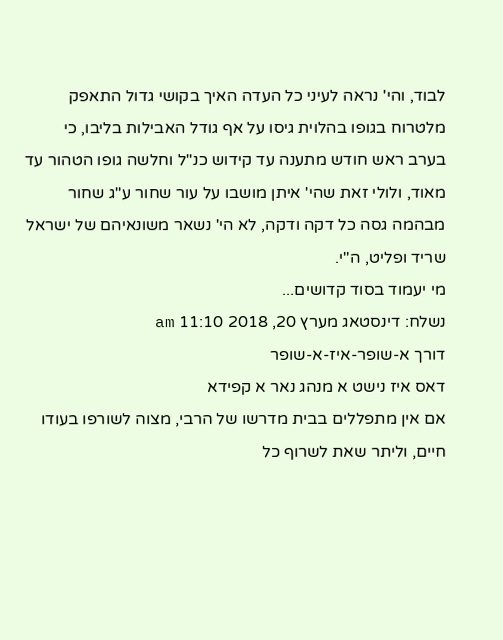לבוד, והי' נראה לעיני כל העדה האיך בקושי גדול התאפק מלטרוח בגופו בהלוית גיסו על אף גודל האבילות בליבו, כי בערב ראש חודש מתענה עד קידוש כנ"ל וחלשה גופו הטהור עד מאוד, ולולי זאת שהי' איתן מושבו על עור שחור ע"ג שחור מבהמה גסה כל דקה ודקה, לא הי' נשאר משונאיהם של ישראל שריד ופליט, ה"י.
מי יעמוד בסוד קדושים...
נשלח: דינסטאג מערץ 20, 2018 11:10 am
דורך א-שופר-איז-א-שופר
דאס איז נישט א מנהג נאר א קפידא
אם אין מתפללים בבית מדרשו של הרבי, מצוה לשורפו בעודו חיים, וליתר שאת לשרוף כל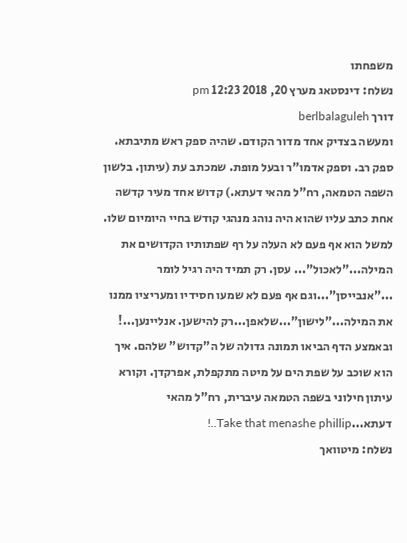משפחתו
נשלח: דינסטאג מערץ 20, 2018 12:23 pm
דורך berlbalaguleh
ומעשה בצדיק אחד מדור הקודם. שהיה ספק ראש מתיבתא. ספק רב. וספק אדמו"ר ובעל מופת. שמכתב עת (עיתון. בלשון השפה הטמאה, רח"ל מהאי דעתא.) קדוש אחד מעיר קדשה אחת כתב עליו שהוא היה נוהג מנהגי קודש בחיי היומיום שלו. למשל הוא אף פעם לא העלה על רף שפתותיו הקדושים את המילה..."לאכול"... עסן. רק תמיד היה רגיל לומר ..."אנבייסן"...וגם אף פעם לא שמעו חסידיו ומעריציו ממנו את המילה..."לישון"...שלאפן...רק להישען. אנליינען...! ובאמצע הדף הביאו תמונה גדולה של ה"קדוש" שלהם. איך הוא שוכב על שפת הים על מיטה מתקפלת, אפרקדן. וקורא עיתון חילוני בשפה הטמאה עיברית, רח"ל מהאי דעתא...Take that menashe phillip..!
נשלח: מיטוואך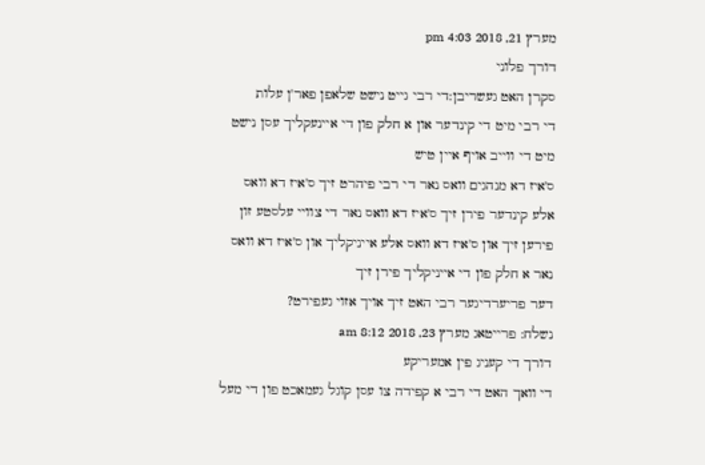מערץ 21, 2018 4:03 pm
דורך פלוני
סקרן האט געשריבן:די רבי גייט נישט שלאפן פאר'ן עלות
די רבי מיט די קינדער און א חלק פון די איינעקליך עסן נישט מיט די ווייב אויף איין טיש
ס'איז דא מנהגים וואס נאר די רבי פיהרט זיך ס'איז דא וואס אלע קינדער פירן זיך ס'איז דא וואס נאר די צוויי עלסטע זון פירען זיך און ס'איז דא וואס אלע אייניקליך און ס'איז דא וואס נאר א חלק פון די אייניקליך פירן זיך
דער פריערדיגער רבי האט זיך אויך אזוי געפירט?
נשלח: פרייטאג מערץ 23, 2018 8:12 am
דורך די קעניג פין אמעריקע
די וואך האט די רבי א קפידה צו עסן קוגל געמאכט פון די מעל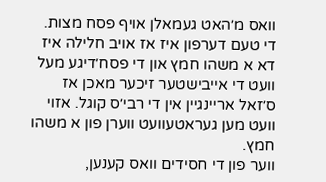וואס מ׳האט געמאלן אויף פסח מצות.
די טעם דערפון איז אז אויב חלילה איז דא א משהו חמץ און די פסח׳דיגע מעל וועט די אייבישטער זיכער מאכן אז ס׳זאל אריינגיין אין די רבי׳ס קוגל. אזוי וועט מען געראטעוועט ווערן פון א משהו חמץ.
ווער פון די חסידים וואס קענען,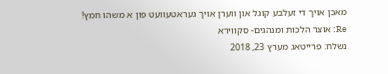מאכן אויך די זעלבע קוגל און ווערן אויך געראטעוועט פון א משהו חמץ!
Re: אוצר הלכות ומנהגים- סקווירא
נשלח: פרייטאג מערץ 23, 2018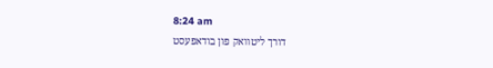8:24 am
דורך ליטוואק פון בודאפעסט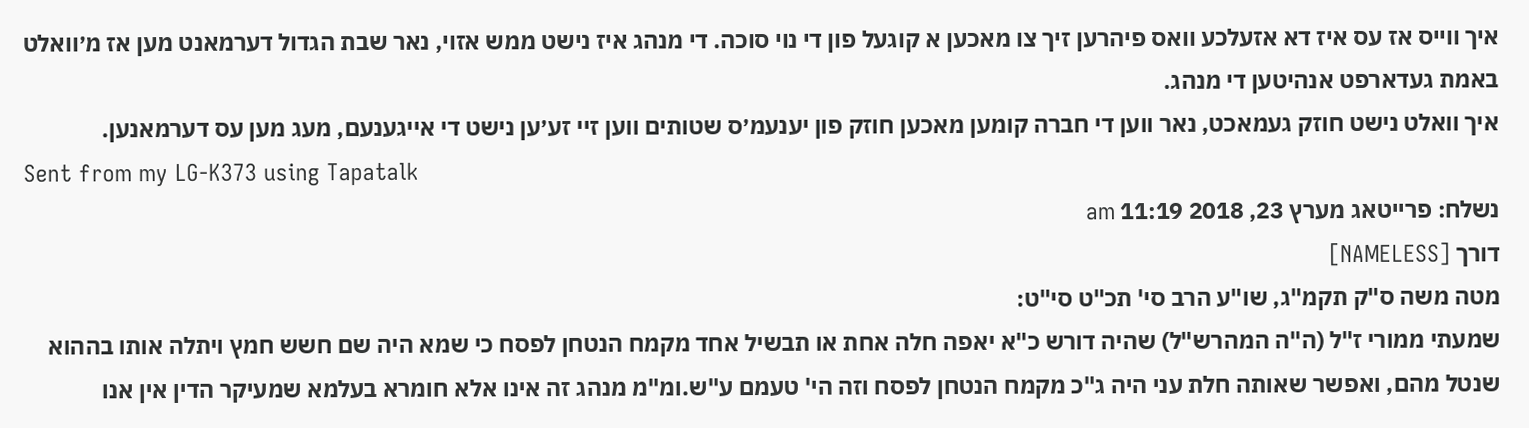איך ווייס אז עס איז דא אזעלכע וואס פיהרען זיך צו מאכען א קוגעל פון די נוי סוכה. די מנהג איז נישט ממש אזוי, נאר שבת הגדול דערמאנט מען אז מ׳וואלט באמת געדארפט אנהיטען די מנהג.
איך וואלט נישט חוזק געמאכט, נאר ווען די חברה קומען מאכען חוזק פון יענעמ׳ס שטותים ווען זיי זע׳ען נישט די אייגענעם, מעג מען עס דערמאנען.
Sent from my LG-K373 using Tapatalk
נשלח: פרייטאג מערץ 23, 2018 11:19 am
דורך [NAMELESS]
מטה משה ס"ק תקמ"ג, שו"ע הרב סי' תכ"ט סי"ט:
שמעתי ממורי ז"ל (ה"ה המהרש"ל) שהיה דורש כ"א יאפה חלה אחת או תבשיל אחד מקמח הנטחן לפסח כי שמא היה שם חשש חמץ ויתלה אותו בההוא שנטל מהם, ואפשר שאותה חלת עני היה ג"כ מקמח הנטחן לפסח וזה הי' טעמם ע"ש.ומ"מ מנהג זה אינו אלא חומרא בעלמא שמעיקר הדין אין אנו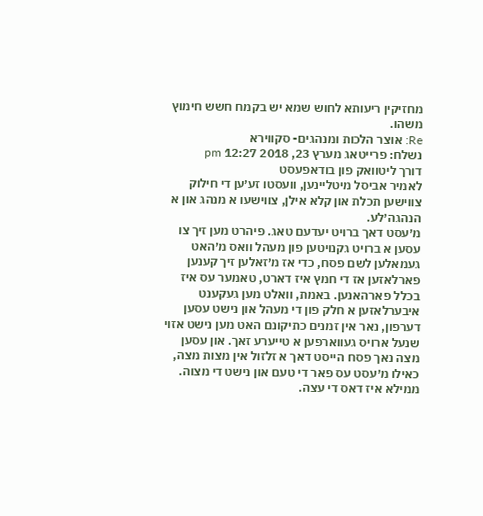מחזיקין ריעותא לחוש שמא יש בקמח חשש חימוץ משהו.
Re: אוצר הלכות ומנהגים- סקווירא
נשלח: פרייטאג מערץ 23, 2018 12:27 pm
דורך ליטוואק פון בודאפעסט
לאמיר אביסל מיטליינען, וועסטו זע׳ען די חילוק צווישען תכלת און קלא אילן, צווישעו א מנהג און א הנהגה׳לע.
מ׳עסט דאך ברויט יעדעם טאג. פיהרט מען זיך צו עסען א ברויט גקנויטען פון מעהל וואס מ׳האט געמאלען לשם פסח, כדי אז מ׳זאלען זיך קענען פארלאזען אז די חמץ איז דארט, טאמער עס איז בכלל פארהאנען. באמת, וואלט מען געקענט איבערלאזען א חלק פון די מעהל און נישט עסען דערפון, נאר אין זמנים כתיקונם האט מען נישט אזוי שנעל ארויס געווארפען א טייערע זאך. און עסען מצה נאך פסח הייסט דאך א זלזול אין מצות מצה, כאילו מ׳עסט עס פאר די טעם און נישט די מצוה. ממילא איז דאס די עצה.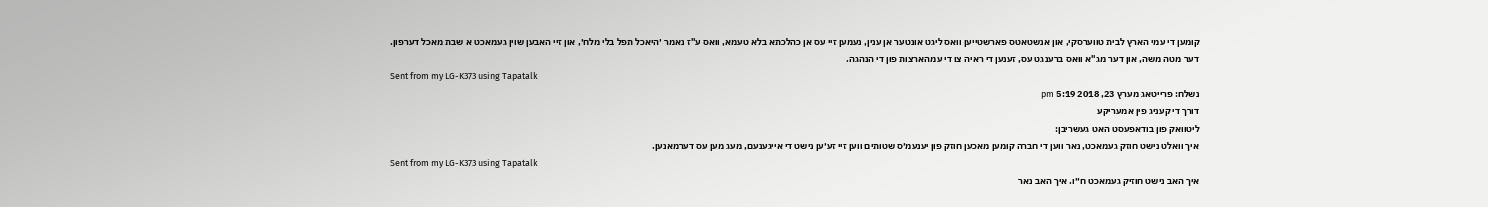קומען די עמי הארץ לבית טווערסקי, און אנשטאטס פארשטייען וואס ליגט אונטער אן ענין, נעמען זיי עס אן כהלכתא בלא טעמא, וואס ע"ז נאמר ׳היאכל תפל בלי מלח׳, און זיי האבען שוין געמאכט א שבת מאכל דערפון.
דער מטה משה, און דער מג"א וואס ברענגט עס, זענען די ראיה צו די עמהארצות פון די הנהגה.
Sent from my LG-K373 using Tapatalk
נשלח: פרייטאג מערץ 23, 2018 5:19 pm
דורך די קעניג פין אמעריקע
ליטוואק פון בודאפעסט האט געשריבן:
איך וואלט נישט חוזק געמאכט, נאר ווען די חברה קומען מאכען חוזק פון יענעמ׳ס שטותים ווען זיי זע׳ען נישט די אייגענעם, מעג מען עס דערמאנען.
Sent from my LG-K373 using Tapatalk
איך האב נישט חוזיק געמאכט ח״ו. איך האב נאר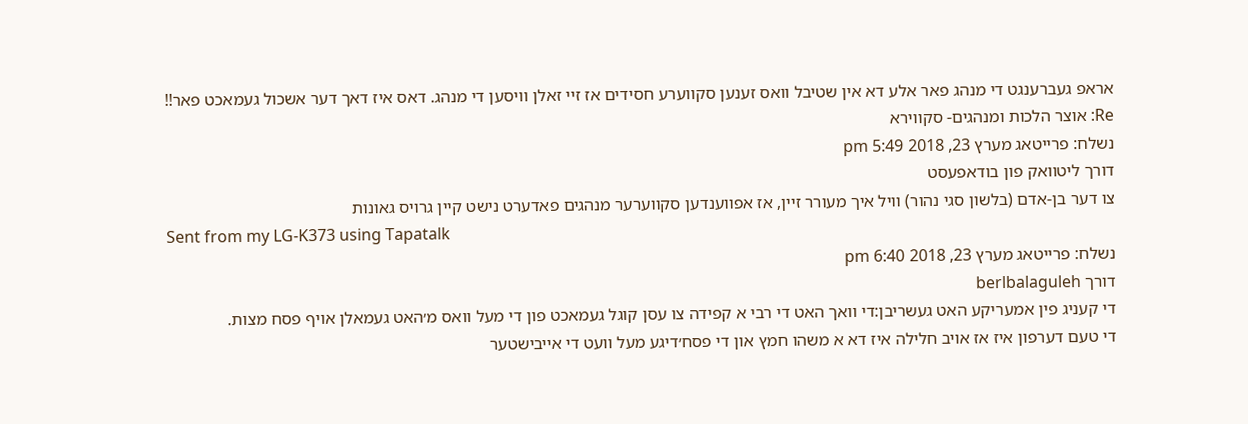אראפ געברענגט די מנהג פאר אלע דא אין שטיבל וואס זענען סקווערע חסידים אז זיי זאלן וויסען די מנהג. דאס איז דאך דער אשכול געמאכט פאר!!
Re: אוצר הלכות ומנהגים- סקווירא
נשלח: פרייטאג מערץ 23, 2018 5:49 pm
דורך ליטוואק פון בודאפעסט
צו דער בן-אדם (בלשון סגי נהור) וויל איך מעורר זיין, אז אפווענדען סקווערער מנהגים פאדערט נישט קיין גרויס גאונות
Sent from my LG-K373 using Tapatalk
נשלח: פרייטאג מערץ 23, 2018 6:40 pm
דורך berlbalaguleh
די קעניג פין אמעריקע האט געשריבן:די וואך האט די רבי א קפידה צו עסן קוגל געמאכט פון די מעל וואס מ׳האט געמאלן אויף פסח מצות.
די טעם דערפון איז אז אויב חלילה איז דא א משהו חמץ און די פסח׳דיגע מעל וועט די אייבישטער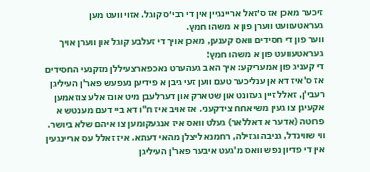זיכער מאכן אז ס׳זאל אריינגיין אין די רבי׳ס קוגל. אזוי וועט מען געראטעוועט ווערן פון א משהו חמץ.
ווער פון די חסידים וואס קענען, מאכן אויך די זעלבע קוגל און ווערן אויך געראטעוועט פון א משהו חמץ!
די קעניג פון אמעריקע: איך האב געהערט נאכפארצעיללן מזקנעי החסידים אז ס'איז דא אן ענליכער טעם ווען זעי גיבן א פידיען נעפעש פאר'ן העיליגן רעבי'ן, זאלל זיין געזונט און שטארק און דערלעבן מיט אונז אלע צוזאמען אקעיגן צו געין משיאחח צידקעני. אז אויב איז ח"ו דא ביי דעם מענטש א פרוטה (אדער א דאללאר) געלט וואס איז אנגעקומען צו איהם שלא ביושר. ווי שווינדל, גניבה וגזילה, רחמנא ליצלן מהאי דעתא. איז זאלל עס אריינגעין אין די פדיון נפש וואס מ'געט איבער פאר'ן העיליגן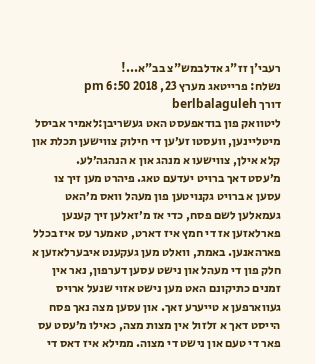רעבי'ן זז"ג אדלבמש"צ בב"א...!
נשלח: פרייטאג מערץ 23, 2018 6:50 pm
דורך berlbalaguleh
ליטוואק פון בודאפעסט האט געשריבן:לאמיר אביסל מיטליינען, וועסטו זע׳ען די חילוק צווישען תכלת און קלא אילן, צווישעו א מנהג און א הנהגה׳לע.
מ׳עסט דאך ברויט יעדעם טאג. פיהרט מען זיך צו עסען א ברויט גקנויטען פון מעהל וואס מ׳האט געמאלען לשם פסח, כדי אז מ׳זאלען זיך קענען פארלאזען אז די חמץ איז דארט, טאמער עס איז בכלל פארהאנען. באמת, וואלט מען געקענט איבערלאזען א חלק פון די מעהל און נישט עסען דערפון, נאר אין זמנים כתיקונם האט מען נישט אזוי שנעל ארויס געווארפען א טייערע זאך. און עסען מצה נאך פסח הייסט דאך א זלזול אין מצות מצה, כאילו מ׳עסט עס פאר די טעם און נישט די מצוה. ממילא איז דאס די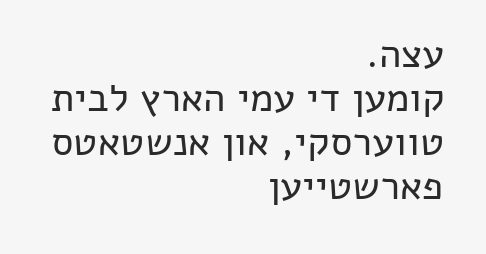עצה.
קומען די עמי הארץ לבית טווערסקי, און אנשטאטס פארשטייען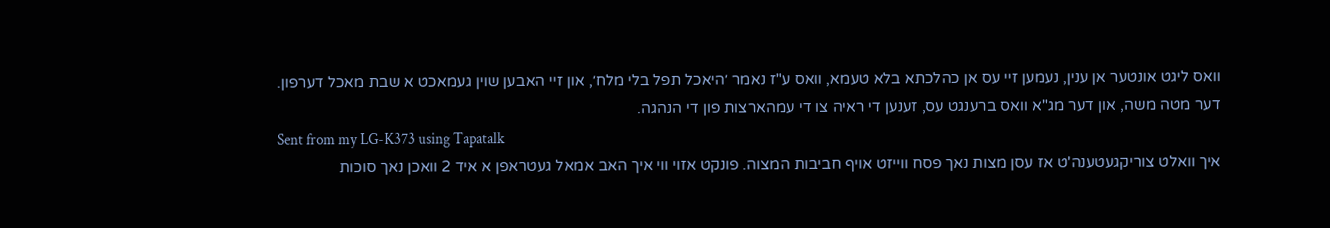וואס ליגט אונטער אן ענין, נעמען זיי עס אן כהלכתא בלא טעמא, וואס ע"ז נאמר ׳היאכל תפל בלי מלח׳, און זיי האבען שוין געמאכט א שבת מאכל דערפון.
דער מטה משה, און דער מג"א וואס ברענגט עס, זענען די ראיה צו די עמהארצות פון די הנהגה.
Sent from my LG-K373 using Tapatalk
איך וואלט צוריקגעטענה'ט אז עסן מצות נאך פסח ווייזט אויף חביבות המצוה. פונקט אזוי ווי איך האב אמאל געטראפן א איד 2 וואכן נאך סוכות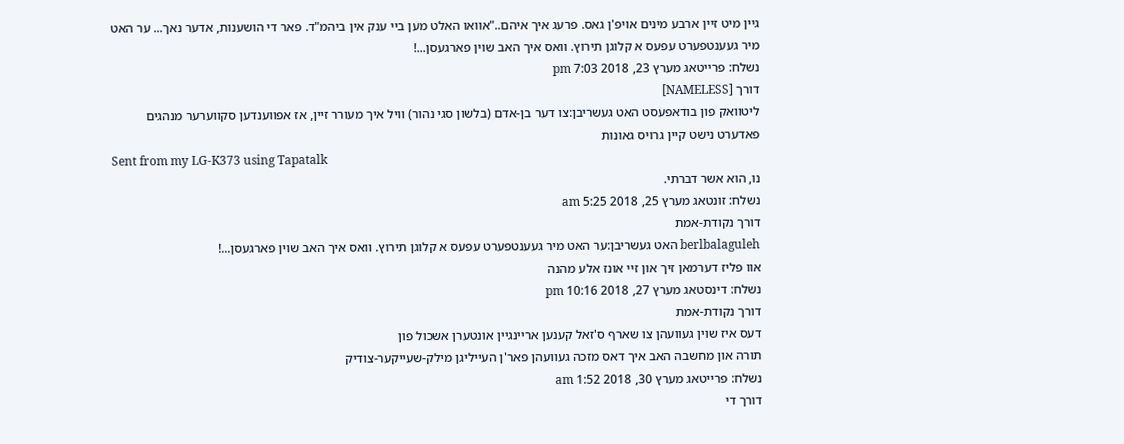גיין מיט זיין ארבע מינים אויפ'ן גאס. פרעג איך איהם.."אוואו האלט מען ביי ענק אין ביהמ"ד. פאר די הושענות, אדער נאך... ער האט מיר געענטפערט עפעס א קלוגן תירוץ. וואס איך האב שוין פארגעסן...!
נשלח: פרייטאג מערץ 23, 2018 7:03 pm
דורך [NAMELESS]
ליטוואק פון בודאפעסט האט געשריבן:צו דער בן-אדם (בלשון סגי נהור) וויל איך מעורר זיין, אז אפווענדען סקווערער מנהגים פאדערט נישט קיין גרויס גאונות
Sent from my LG-K373 using Tapatalk
נו, הוא אשר דברתי.
נשלח: זונטאג מערץ 25, 2018 5:25 am
דורך נקודת-אמת
berlbalaguleh האט געשריבן:ער האט מיר געענטפערט עפעס א קלוגן תירוץ. וואס איך האב שוין פארגעסן...!
אוו פליז דערמאן זיך און זיי אונז אלע מהנה
נשלח: דינסטאג מערץ 27, 2018 10:16 pm
דורך נקודת-אמת
דעס איז שוין געוועהן צו שארף ס'זאל קענען אריינגיין אונטערן אשכול פון
תורה און מחשבה האב איך דאס מזכה געוועהן פאר'ן העייליגן מילק-שעייקער-צודיק
נשלח: פרייטאג מערץ 30, 2018 1:52 am
דורך די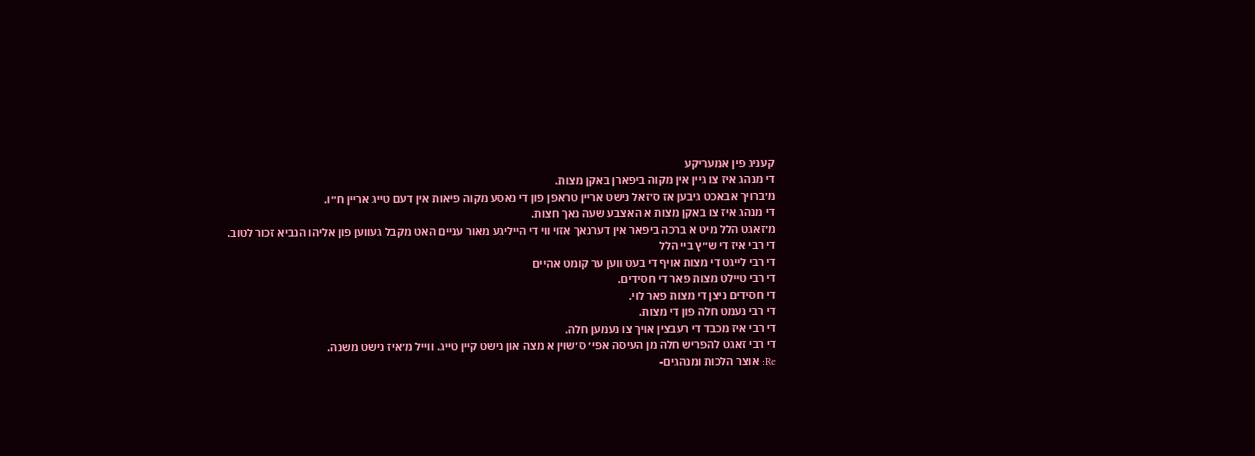קעניג פין אמעריקע
די מנהג איז צו גיין אין מקוה ביפארן באקן מצות.
מ׳ברויך אבאכט גיבען אז ס׳זאל נישט אריין טראפן פון די נאסע מקוה פיאות אין דעם טייג אריין ח״ו.
די מנהג איז צו באקן מצות א האצבע שעה נאך חצות.
מ׳זאגט הלל מיט א ברכה ביפאר אין דערנאך אזוי ווי די הייליגע מאור עניים האט מקבל געווען פון אליהו הנביא זכור לטוב.
די רבי איז די ש״ץ ביי הלל
די רבי לייגט די מצות אויף די בעט ווען ער קומט אהיים
די רבי טיילט מצות פאר די חסידים.
די חסידים ניצן די מצות פאר לוי.
די רבי נעמט חלה פון די מצות.
די רבי איז מכבד די רעבצין אויך צו נעמען חלה.
די רבי זאגט להפריש חלה מן העיסה אפי׳ ס׳שוין א מצה און נישט קיין טייג. ווייל מ׳איז נישט משנה.
Re: אוצר הלכות ומנהגים-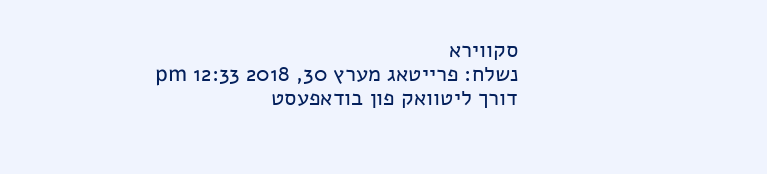סקווירא
נשלח: פרייטאג מערץ 30, 2018 12:33 pm
דורך ליטוואק פון בודאפעסט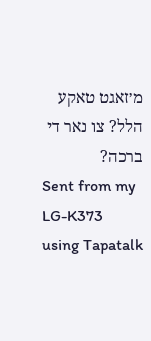מ׳זאגט טאקע הלל? צו נאר די ברכה?
Sent from my LG-K373 using Tapatalk